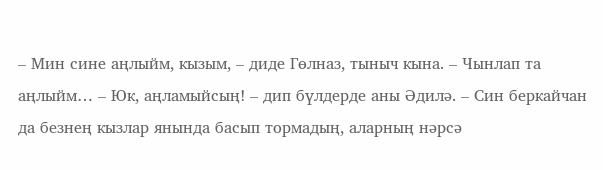– Мин сине аңлыйм, кызым, – диде Гөлназ, тыныч кына. – Чынлап та аңлыйм… – Юк, аңламыйсың! – дип бүлдерде аны Әдилә. – Син беркайчан да безнең кызлар янында басып тормадың, аларның нәрсә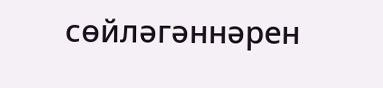сөйләгәннәрен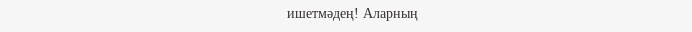ишетмәдең! Аларның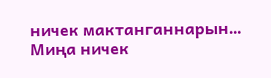ничек мактанганнарын… Миңа ничек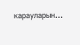карауларын…